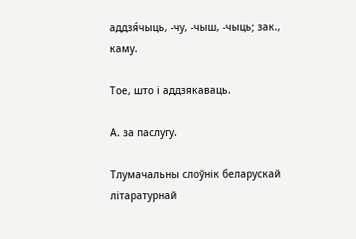аддзя́чыць, -чу, -чыш, -чыць; зак., каму.

Тое, што і аддзякаваць.

А. за паслугу.

Тлумачальны слоўнік беларускай літаратурнай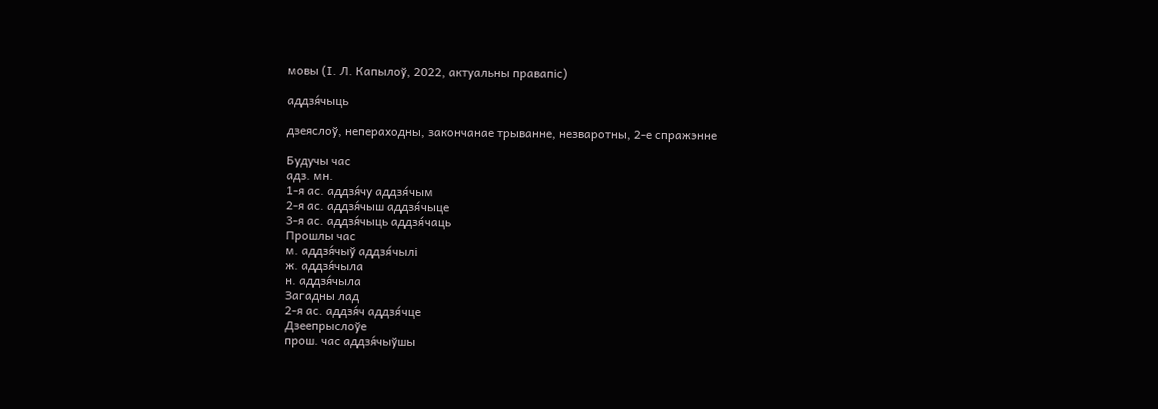мовы (І. Л. Капылоў, 2022, актуальны правапіс)

аддзя́чыць

дзеяслоў, непераходны, закончанае трыванне, незваротны, 2-е спражэнне

Будучы час
адз. мн.
1-я ас. аддзя́чу аддзя́чым
2-я ас. аддзя́чыш аддзя́чыце
3-я ас. аддзя́чыць аддзя́чаць
Прошлы час
м. аддзя́чыў аддзя́чылі
ж. аддзя́чыла
н. аддзя́чыла
Загадны лад
2-я ас. аддзя́ч аддзя́чце
Дзеепрыслоўе
прош. час аддзя́чыўшы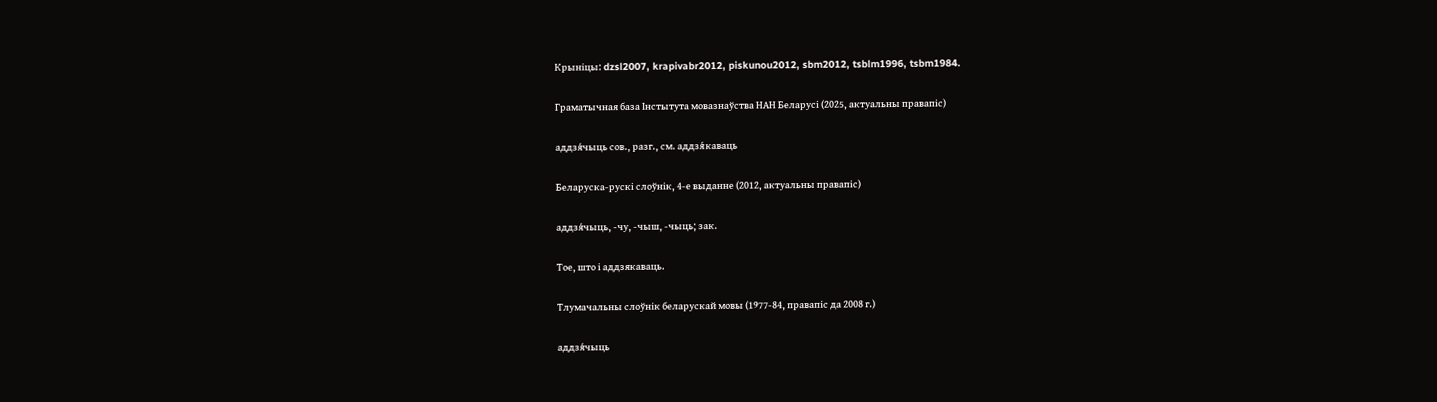Крыніцы: dzsl2007, krapivabr2012, piskunou2012, sbm2012, tsblm1996, tsbm1984.

Граматычная база Інстытута мовазнаўства НАН Беларусі (2025, актуальны правапіс)

аддзя́чыць сов., разг., см. аддзя́каваць

Беларуска-рускі слоўнік, 4-е выданне (2012, актуальны правапіс)

аддзя́чыць, ‑чу, ‑чыш, ‑чыць; зак.

Тое, што і аддзякаваць.

Тлумачальны слоўнік беларускай мовы (1977-84, правапіс да 2008 г.)

аддзя́чыць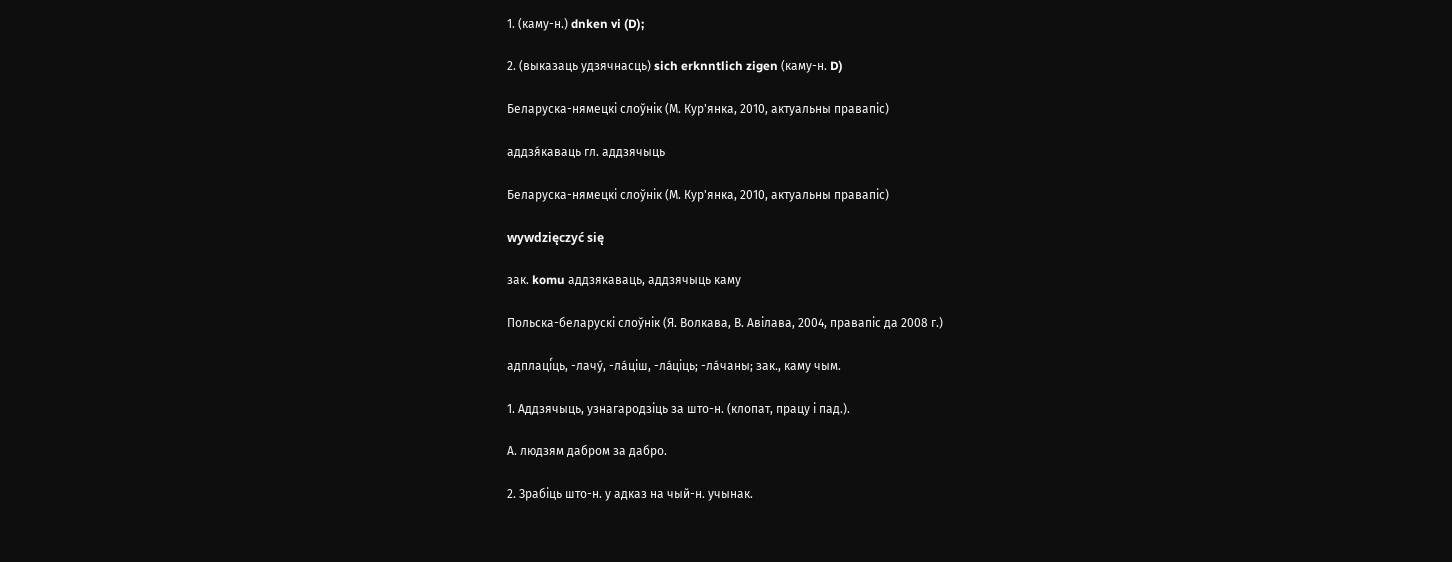1. (каму-н.) dnken vi (D);

2. (выказаць удзячнасць) sich erknntlich zigen (каму-н. D)

Беларуска-нямецкі слоўнік (М. Кур'янка, 2010, актуальны правапіс)

аддзя́каваць гл. аддзячыць

Беларуска-нямецкі слоўнік (М. Кур'янка, 2010, актуальны правапіс)

wywdzięczyć się

зак. komu аддзякаваць, аддзячыць каму

Польска-беларускі слоўнік (Я. Волкава, В. Авілава, 2004, правапіс да 2008 г.)

адплаці́ць, -лачу́, -ла́ціш, -ла́ціць; -ла́чаны; зак., каму чым.

1. Аддзячыць, узнагародзіць за што-н. (клопат, працу і пад.).

А. людзям дабром за дабро.

2. Зрабіць што-н. у адказ на чый-н. учынак.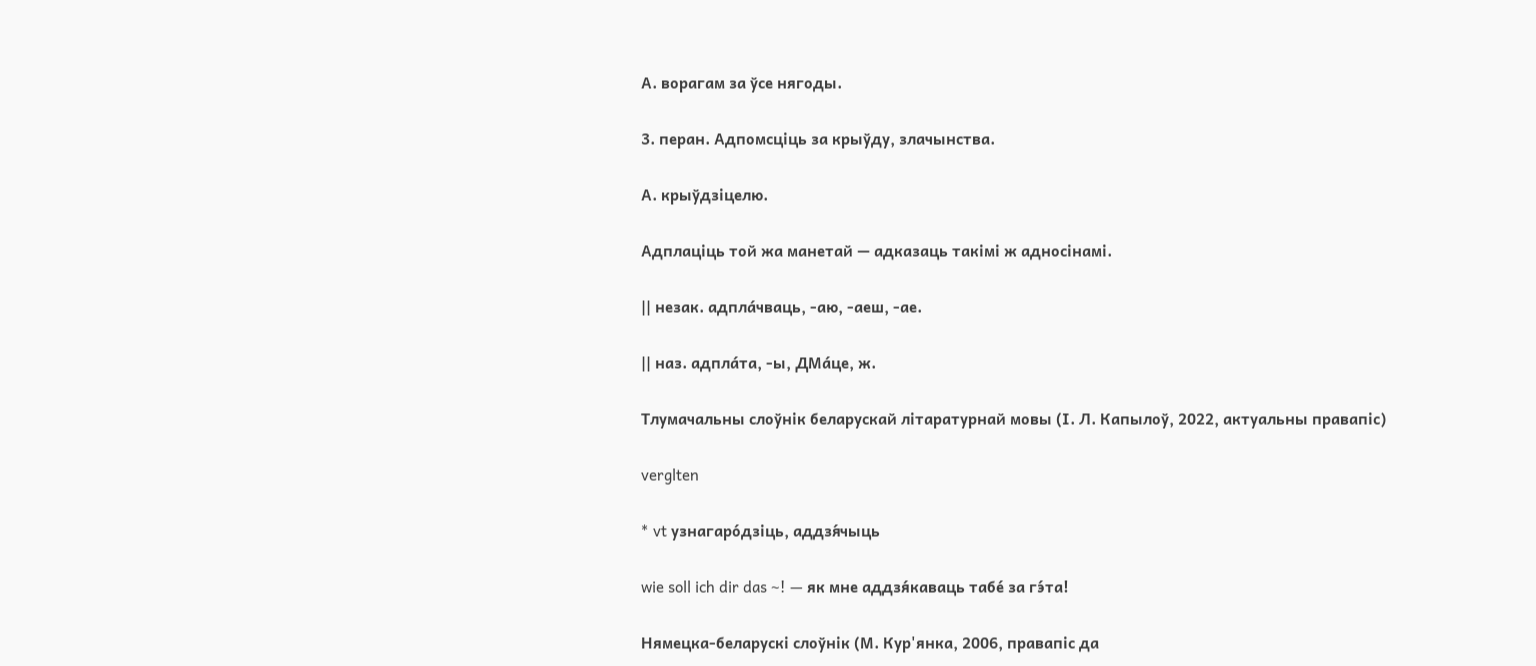А. ворагам за ўсе нягоды.

3. перан. Адпомсціць за крыўду, злачынства.

А. крыўдзіцелю.

Адплаціць той жа манетай — адказаць такімі ж адносінамі.

|| незак. адпла́чваць, -аю, -аеш, -ае.

|| наз. адпла́та, -ы, ДМа́це, ж.

Тлумачальны слоўнік беларускай літаратурнай мовы (І. Л. Капылоў, 2022, актуальны правапіс)

verglten

* vt узнагаро́дзіць, аддзя́чыць

wie soll ich dir das ~! — як мне аддзя́каваць табе́ за гэ́та!

Нямецка-беларускі слоўнік (М. Кур'янка, 2006, правапіс да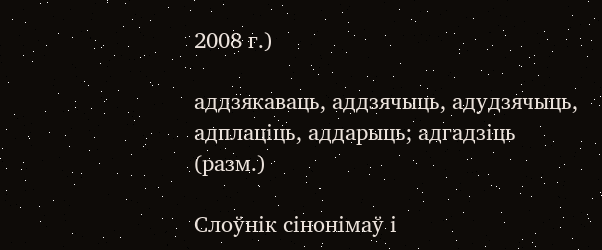2008 г.)

аддзякаваць, аддзячыць, адудзячыць, адплаціць, аддарыць; адгадзіць (разм.)

Слоўнік сінонімаў і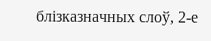блізказначных слоў, 2-е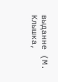выданне (М. Клышка,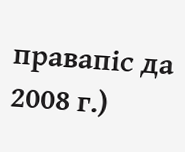правапіс да 2008 г.)